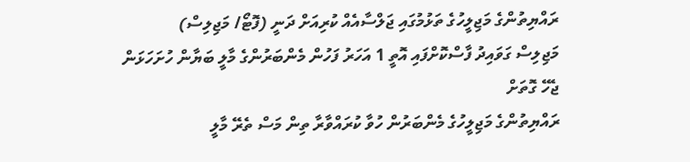ރައްޔިތުންގެ މަޖިލީހުގެ ތަޅުމުގައި ޖަލްސާއެއް ކުރިއަށް ދަނީ (ފޮޓޯ/ މަޖިލިސް)
މަޖިލިސް ގަވައިދު ފާސްކޮށްފައި އޮތީ 1 އަހަރު ފަހުން މެންބަރުންގެ މާލީ ބަޔާން ހުށަހަޅަން ޖެހޭ ގޮތަށް
ރައްޔިތުންގެ މަޖިލީހުގެ މެންބަރުން ހުވާ ކުރައްވާރާ ތިން މަސް ތެރޭ މާލީ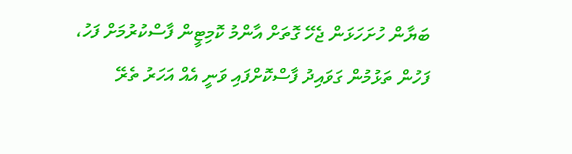ބަޔާން ހުށަހަޅަން ޖެހޭ ގޮތަށް އާންމު ކޮމިޓީން ފާސްކުރުމަށް ފަހު، ފަހުން ތަޅުމުން ގަވައިދު ފާސްކޮށްފައި ވަނީ އެއް އަހަރު ތެރޭ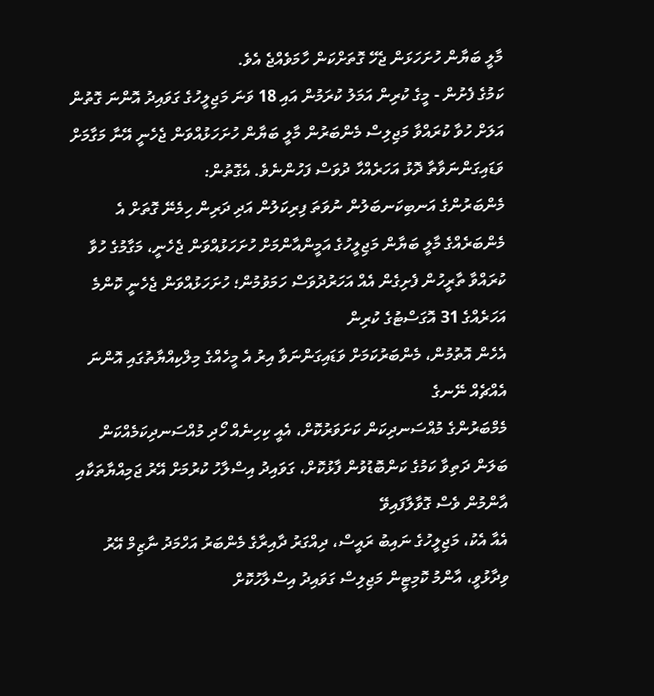މާލީ ބަޔާން ހުށަހަޅަން ޖެހޭ ގޮތަށްކަން ހާމަވެއްޖެ އެވެ.
ކަމުގެ ފެށުން - މީގެ ކުރިން އަމަލު ކުރަމުން އައި 18 ވަނަ މަޖިލީހުގެ ގަވައިދު އޮންނަ ގޮތުން އަލަށް ހުވާ ކުރައްވާ މަޖިލިސް މެންބަރުން މާލީ ބަޔާން ހުށަހަޅުއްވަން ޖެހެނީ އޭނާ މަގާމަށް ވަޑައިގަންނަވާތާ ދޮޅު އަހަރެއްހާ ދުވަސް ފަހުންނެވެ. އެގޮތުން:
މެންބަރުންގެ އަނބިކަނބަލުން ނުވަތަ ފިރިކަލުން އަދި ދަރިން ހިމެނޭ ގޮތަށް އެ މެންބަރެއްގެ މާލީ ބަޔާން މަޖިލީހުގެ އަމީންއާންމަށް ހުށަހަޅުއްވަން ޖެހެނީ، މަގާމުގެ ހުވާ ކުރައްވާ ތާރީހުން ފެށިގެން އެއް އަހަރުދުވަސް ހަމަވުމުން؛ ހުށަހަޅުއްވަން ޖެހެނީ ކޮންމެ އަހަރެއްގެ 31 އޮގަސްޓުގެ ކުރިން
އެހެން އޮތުމުން، މެންބަރުކަމަށް ވަޑައިގަންނަވާ އިރު އެ މީހެއްގެ މިލްކިއްޔާތުގައި އޮންނަ އެއްޗެއް ނޭނގެ
މެމްބަރުންގެ މުއްސަނދިކަން ކަށަވަރުކޮށް، އެއީ ކިހިނެއް ހޯދި މުއްސަނދިކަމެއްކަން ބަލަން ދަތިވާ ކަމުގެ ކަންބޮޑުވުން ފާޅުކޮށް، ގަވައިދު އިސްލާހު ކުރުމަށް އޭރު ޖަމިއްޔާތަކާއި އާންމުން ވެސް ގޮވާލާފައިވޭ
އެއާ އެކު، މަޖިލީހުގެ ނައިބު ރައީސް، ދިއްގަރު ދާއިރާގެ މެންބަރު އަހްމަދު ނާޒިމް އޭރު ވިދާޅުވީ، އާންމު ކޮމިޓީން މަޖިލިސް ގަވައިދު އިސްލާހުކޮށް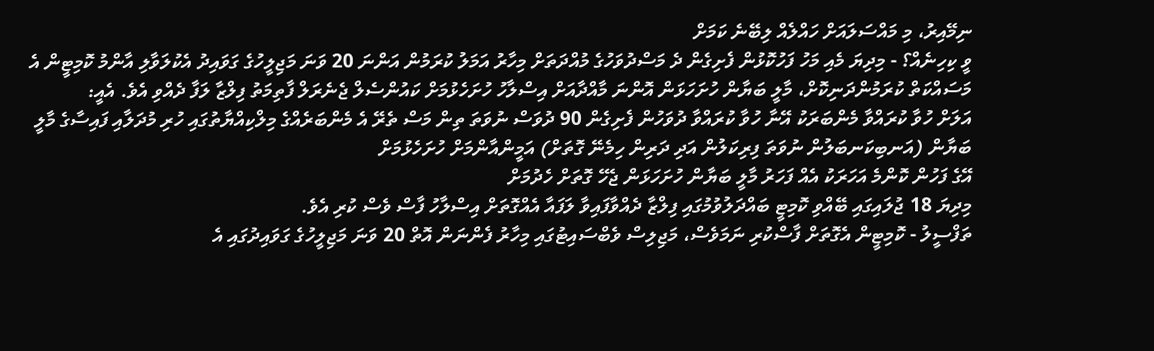ނިމޭއިރު، މި މައްސަލައަށް ހައްލެއް ލިބޭނެ ކަމަށް
ވީ ކިހިނެއް؟ - މިދިޔަ މެއި މަހު ފަހުކޮޅުން ފެށިގެން ދެ މަސްދުވަހުގެ މުއްދަތަށް މިހާރު އަމަލު ކުރަމުން އަންނަ 20 ވަނަ މަޖިލީހުގެ ގަވައިދު އެކުލަވާލި އާންމު ކޮމިޓީން އެ މަސައްކަތް ކުރަމުންދަނިކޮށް، މާލީ ބަޔާން ހުށަހަޅަން އޮންނަ މާއްދާއަށް އިސްލާހު ހުށަހެޅުމަށް ކައުންސެލް ޖެނެރަލް ފާތިމަތު ފިލްޒާ ލަފާ ދެއްވި އެވެ. އެއީ:
އަލަށް ހުވާ ކުރައްވާ މެންބަރަކު އޭނާ ހުވާ ކުރައްވާ ދުވަހުން ފެށިގެން 90 ދުވަސް ނުވަތަ ތިން މަސް ތެރޭ އެ މެންބަރެއްގެ މިލްކިއްޔާތުގައި ހުރި މުދަލާއި ފައިސާގެ މާލީ ބަޔާން (އަނބިކަނބަލުން ނުވަތަ ފިރިކަލުން އަދި ދަރިން ހިމެނޭ ގޮތަށް) އަމީންއާންމަށް ހުށަހެޅުމަށް
އޭގެ ފަހުން ކޮންމެ އަހަރަކު އެއް ފަހަރު މާލީ ބަޔާން ހުށަހަޅަން ޖެހޭ ގޮތަށް ހެދުމަށް
މިދިޔަ 18 ޖުލައިގައި ބޭއްވި ކޮމިޓީ ބައްދަލުވުމުގައި ފިލްޒާ ދެއްވާފައިވާ ލަފައާ އެއްގޮތަށް އިސްލާހު ފާސް ވެސް ކުރި އެވެ.
ތަފްސީލު - ކޮމިޓީން އެގޮތަށް ފާސްކުރި ނަމަވެސް، މަޖިލިސް ވެބްސައިޓުގައި މިހާރު ފެންނަން އޮތް 20 ވަނަ މަޖިލީހުގެ ގަވައިދުގައި އެ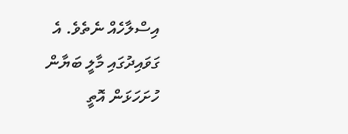އިސްލާހެއް ނެތެވެ. އެ ގަވައިދުގައި މާލީ ބަޔާން ހުށަހަޅަން އޮތީ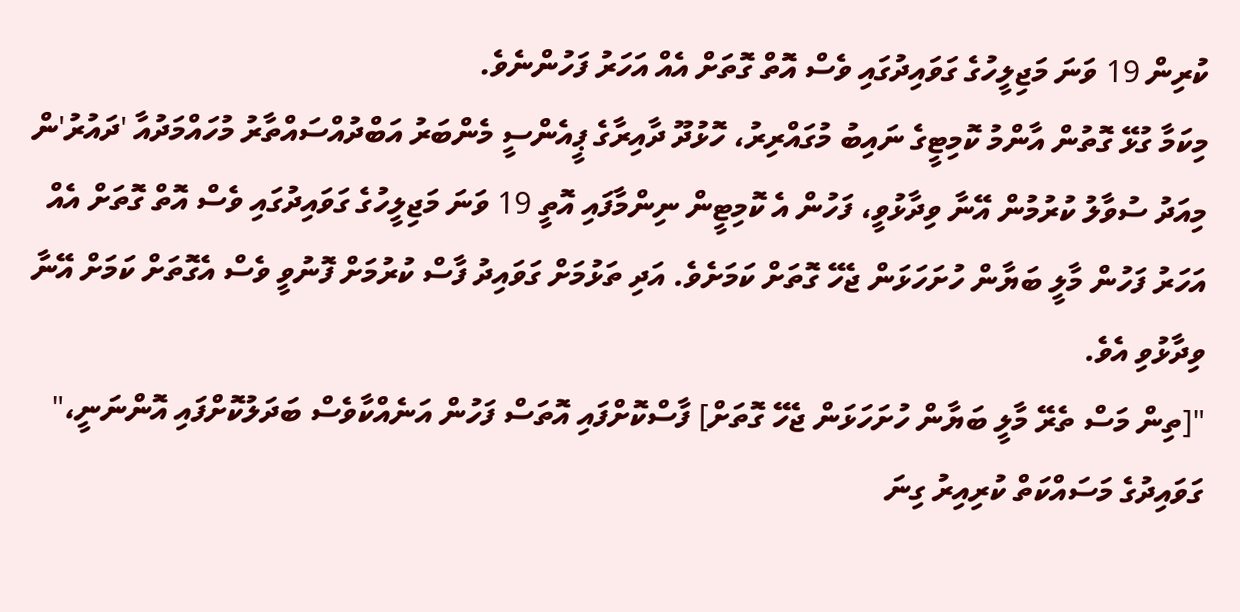ކުރިން 19 ވަނަ މަޖިލީހުގެ ގަވައިދުގައި ވެސް އޮތް ގޮތަށް އެއް އަހަރު ފަހުންނެވެ.
މިކަމާ ގުޅޭ ގޮތުން އާންމު ކޮމިޓީގެ ނައިބު މުގައްރިރު، ހޮޅުދޫ ދާއިރާގެ ޕީއެންސީ މެންބަރު އަބްދުއްސައްތާރު މުހައްމަދުއާ 'ދައުރު'ން މިއަދު ސުވާލު ކުރުމުން އޭނާ ވިދާޅުވީ، ފަހުން އެ ކޮމިޓީން ނިންމާފައި އޮތީ 19 ވަނަ މަޖިލީހުގެ ގަވައިދުގައި ވެސް އޮތް ގޮތަށް އެއް އަހަރު ފަހުން މާލީ ބަޔާން ހުށަހަޅަން ޖެހޭ ގޮތަށް ކަމަށެވެ. އަދި ތަޅުމަށް ގަވައިދު ފާސް ކުރުމަށް ފޮނުވީ ވެސް އެގޮތަށް ކަމަށް އޭނާ ވިދާޅުވި އެވެ.
"[ތިން މަސް ތެރޭ މާލީ ބަޔާން ހުށަހަޅަން ޖެހޭ ގޮތަށް] ފާސްކޮށްފައި އޮތަސް ފަހުން އަނެއްކާވެސް ބަދަލުކޮށްފައި އޮންނަނީ،" ގަވައިދުގެ މަސައްކަތް ކުރިއިރު ގިނަ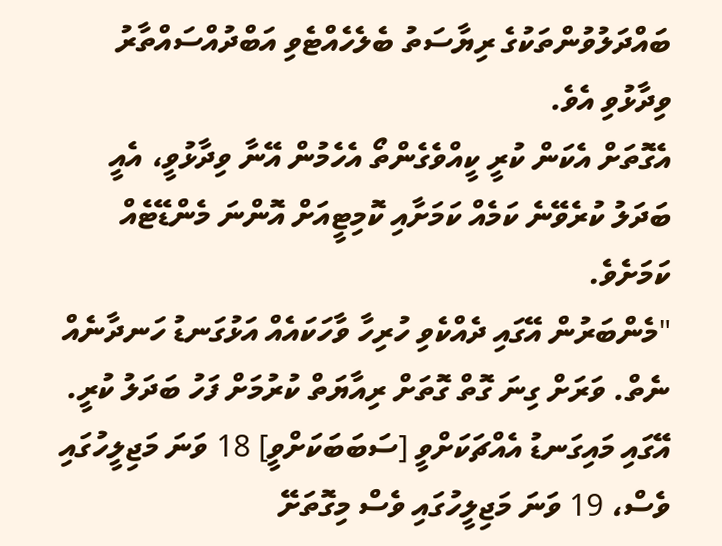ބައްދަލުވުންތަކުގެ ރިޔާސަތު ބެލެހެއްޓެވި އަބްދުއްސައްތާރު ވިދާޅުވި އެވެ.
އެގޮތަށް އެކަން ކުރީ ކީއްވެގެންތޯ އެހެމުން އޭނާ ވިދާޅުވީ، އެއީ ބަދަލު ކުރެވޭނެ ކަމެއް ކަމަށާއި ކޮމިޓީއަށް އޮންނަ މެންޑޭޓެއް ކަމަށެވެ.
"މެންބަރުން އޭގައި ދެއްކެވި ހުރިހާ ވާހަކައެއް އަޅުގަނޑު ހަނދާނެއް ނެތް. ވަރަށް ގިނަ ގޮތް ގޮތަށް ރިއާޔަތް ކުރުމަށް ފަހު ބަދަލު ކުރީ. އޭގައި މައިގަނޑު އެއްޗަކަށްވީ [ސަބަބަކަށްވީ] 18 ވަނަ މަޖިލީހުގައި ވެސް، 19 ވަނަ މަޖިލީހުގައި ވެސް މިގޮތަށޭ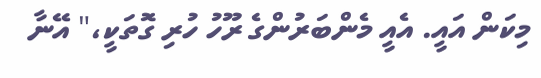މިކަން އައީ. އެއީ މެންބަރުންގެ ރޫހު ހުރި ގޮތަކީ،" އޭނާ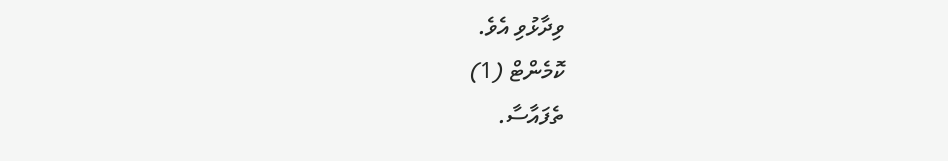ވިދާޅުވި އެވެ.
ކޮމެންޓް (1)
ތެފައާސާ.